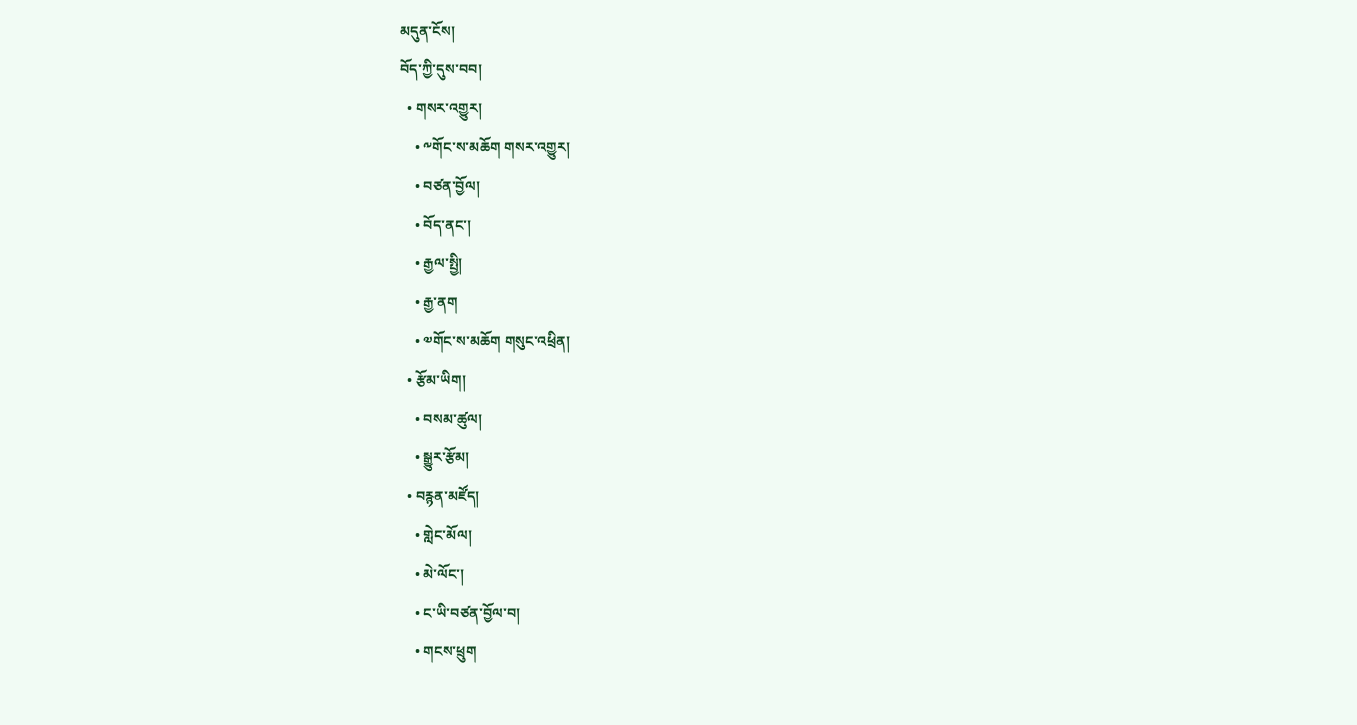མདུན་ངོས།
བོད་ཀྱི་དུས་བབ།
  • གསར་འགྱུར།
    • ༸གོང་ས་མཆོག གསར་འགྱུར།
    • བཙན་བྱོལ།
    • བོད་ནང་།
    • རྒྱལ་སྤྱི།
    • རྒྱ་ནག
    • ༧གོང་ས་མཆོག གསུང་འཕྲིན།
  • རྩོམ་ཡིག།
    • བསམ་ཚུལ།
    • སྒྱུར་རྩོམ།
  • བརྙན་མཛོད།
    • གླེང་མོལ།
    • མེ་ལོང་།
    • ང་ཡི་བཙན་བྱོལ་བ།
    • གངས་ཕྲུག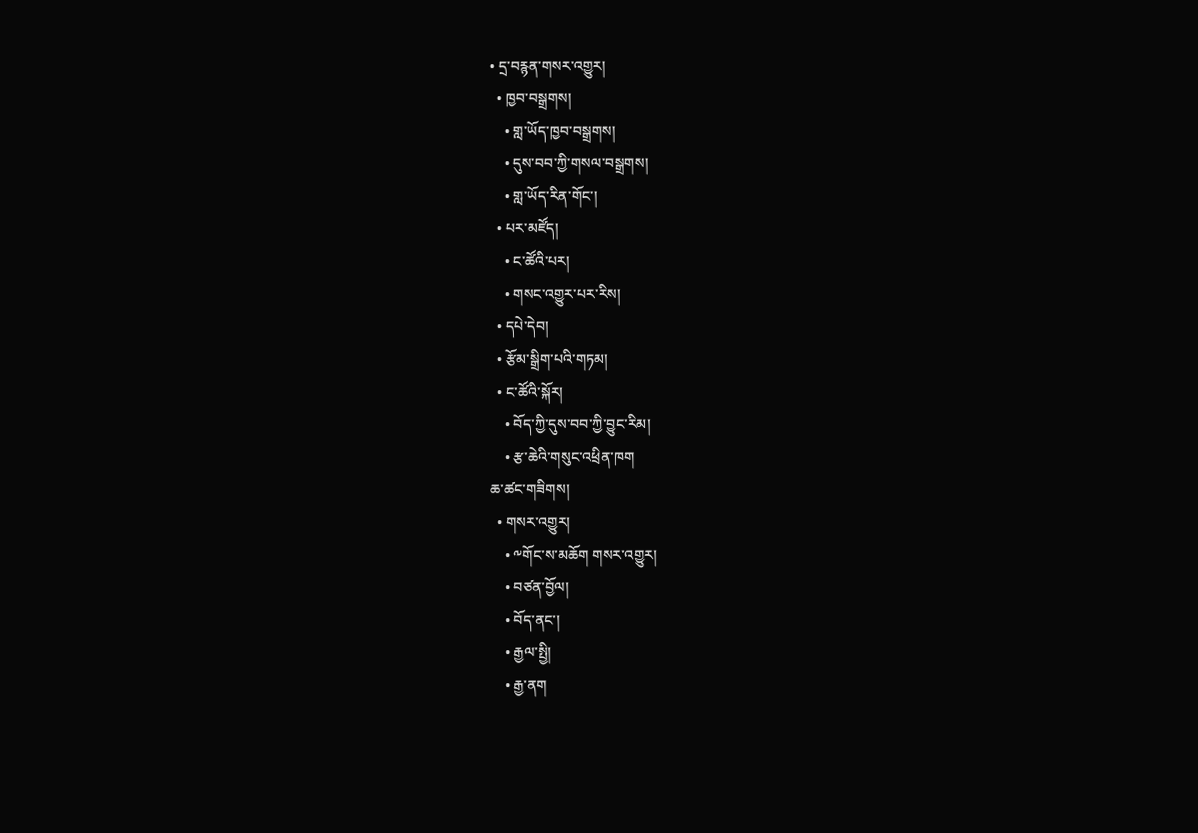• དྲ་བརྙན་གསར་འགྱུར།
  • ཁྱབ་བསྒྲགས།
    • གླ་ཡོད་ཁྱབ་བསྒྲགས།
    • དུས་བབ་ཀྱི་གསལ་བསྒྲགས།
    • གླ་ཡོད་རིན་གོང་།
  • པར་མཛོད།
    • ང་ཚོའི་པར།
    • གསང་འགྱུར་པར་རིས།
  • དཔེ་དེབ།
  • རྩོམ་སྒྲིག་པའི་གཏམ།
  • ང་ཚོའི་སྐོར།
    • བོད་ཀྱི་དུས་བབ་ཀྱི་བྱུང་རིམ།
    • རྩ་ཆེའི་གསུང་འཕྲིན་ཁག
ཆ་ཚང་གཟིགས།
  • གསར་འགྱུར།
    • ༸གོང་ས་མཆོག གསར་འགྱུར།
    • བཙན་བྱོལ།
    • བོད་ནང་།
    • རྒྱལ་སྤྱི།
    • རྒྱ་ནག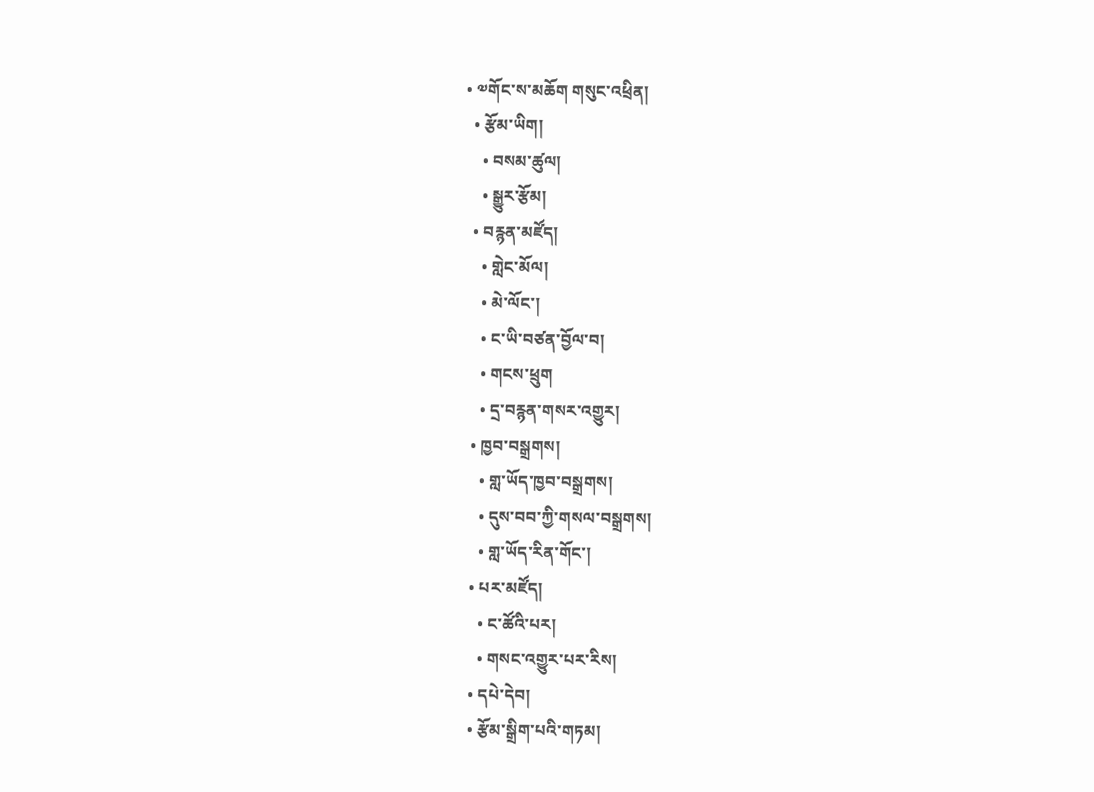• ༧གོང་ས་མཆོག གསུང་འཕྲིན།
  • རྩོམ་ཡིག།
    • བསམ་ཚུལ།
    • སྒྱུར་རྩོམ།
  • བརྙན་མཛོད།
    • གླེང་མོལ།
    • མེ་ལོང་།
    • ང་ཡི་བཙན་བྱོལ་བ།
    • གངས་ཕྲུག
    • དྲ་བརྙན་གསར་འགྱུར།
  • ཁྱབ་བསྒྲགས།
    • གླ་ཡོད་ཁྱབ་བསྒྲགས།
    • དུས་བབ་ཀྱི་གསལ་བསྒྲགས།
    • གླ་ཡོད་རིན་གོང་།
  • པར་མཛོད།
    • ང་ཚོའི་པར།
    • གསང་འགྱུར་པར་རིས།
  • དཔེ་དེབ།
  • རྩོམ་སྒྲིག་པའི་གཏམ།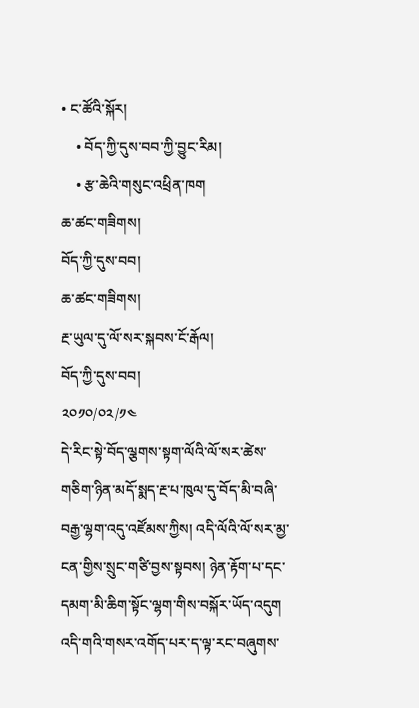• ང་ཚོའི་སྐོར།
    • བོད་ཀྱི་དུས་བབ་ཀྱི་བྱུང་རིམ།
    • རྩ་ཆེའི་གསུང་འཕྲིན་ཁག
ཆ་ཚང་གཟིགས།
བོད་ཀྱི་དུས་བབ།
ཆ་ཚང་གཟིགས།
རྔ་ཡུལ་དུ་ལོ་སར་སྐབས་ངོ་རྒོལ།
བོད་ཀྱི་དུས་བབ།
༢༠༡༠/༠༢/༡༤
དེ་རིང་སྟེ་བོད་ལྕགས་སྟག་ལོའི་ལོ་སར་ཚེས་གཅིག་ཉིན་མདོ་སྨད་རྔ་པ་ཁུལ་དུ་བོད་མི་བཞི་བརྒྱ་ལྷག་འདུ་འཛོམས་ཀྱིས། འདི་ལོའི་ལོ་སར་མྱ་ངན་གྱིས་སྲུང་གཙི་བྱས་སྟབས། ཉེན་རྟོག་པ་དང་དམག་མི་ཆིག་སྟོང་ལྷག་གིས་བསྐོར་ཡོད་འདུག
འདི་གའི་གསར་འགོད་པར་ད་ལྟ་རང་བཞུགས་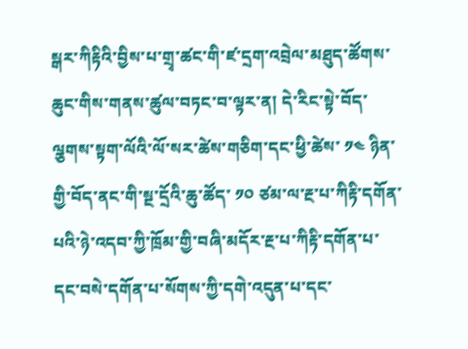སྒར་ཀིརྟིའི་བྱིས་པ་གྲྭ་ཚང་གི་ཛ་དྲག་འབྲེལ་མཐུད་ཚོགས་ཆུང་གིས་གནས་ཚུལ་བཏང་བ་ལྟར་ན། དེ་རིང་སྟེ་བོད་ལྕགས་སྟག་ལོའི་ལོ་སར་ཚེས་གཅིག་དང་ཕྱི་ཚེས་ ༡༤ ཉིན་གྱི་བོད་ནང་གི་སྔ་དྲོའི་ཆུ་ཚོད་ ༡༠ ཙམ་ལ་རྔ་པ་ཀིརྟི་དགོན་པའི་ཉེ་འདབ་ཀྱི་ཁྲོམ་གྱི་བཞི་མདོར་རྔ་པ་ཀིརྟི་དགོན་པ་དང་བསེ་དགོན་པ་སོགས་ཀྱི་དགེ་འདུན་པ་དང་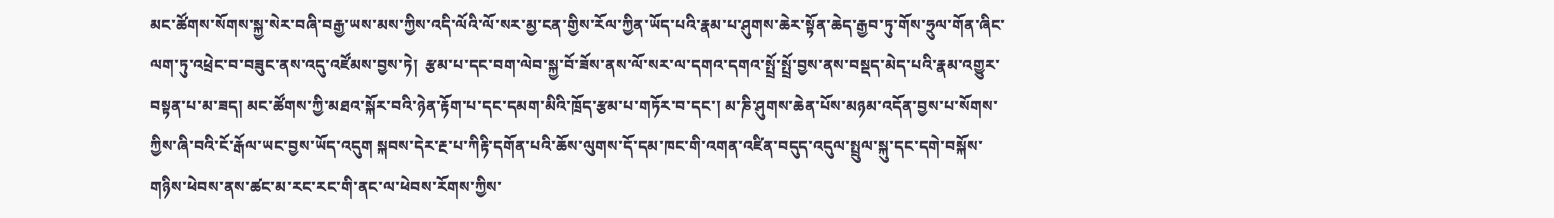མང་ཚོགས་སོགས་སྐྱ་སེར་བཞི་བརྒྱ་ཡས་མས་ཀྱིས་འདི་ལོའི་ལོ་སར་མྱ་ངན་གྱིས་རོལ་ཀྱིན་ཡོད་པའི་རྣམ་པ་ཤུགས་ཆེར་སྟོན་ཆེད་རྒྱབ་ཏུ་གོས་ཧྲུལ་གོན་ཞིང་ལག་ཏུ་འཕྲེང་བ་བཟུང་ནས་འདུ་འཛོམས་བྱས་ཏེ།  རྩམ་པ་དང་བག་ལེབ་སྐྱ་བོ་ཟོས་ནས་ལོ་སར་ལ་དགའ་དགའ་སྤྲོ་སྤྲོ་བྱས་ནས་བསྡད་མེད་པའི་རྣམ་འགྱུར་བསྟན་པ་མ་ཟད། མང་ཚོགས་ཀྱི་མཐའ་སྐོར་བའི་ཉེན་རྟོག་པ་དང་དམག་མིའི་ཁྲོད་རྩམ་པ་གཏོར་བ་དང་། མ་ཎི་ཤུགས་ཆེན་པོས་མཉམ་འདོན་བྱས་པ་སོགས་ཀྱིས་ཞི་བའི་ངོ་རྒོལ་ཡང་བྱས་ཡོད་འདུག སྐབས་དེར་རྔ་པ་ཀིརྟི་དགོན་པའི་ཆོས་ལུགས་དོ་དམ་ཁང་གི་འགན་འཛིན་བདུད་འདུལ་སྤྲུལ་སྐུ་དང་དགེ་བསྐོས་གཉིས་ཕེབས་ནས་ཚང་མ་རང་རང་གི་ནང་ལ་ཕེབས་རོགས་ཀྱིས་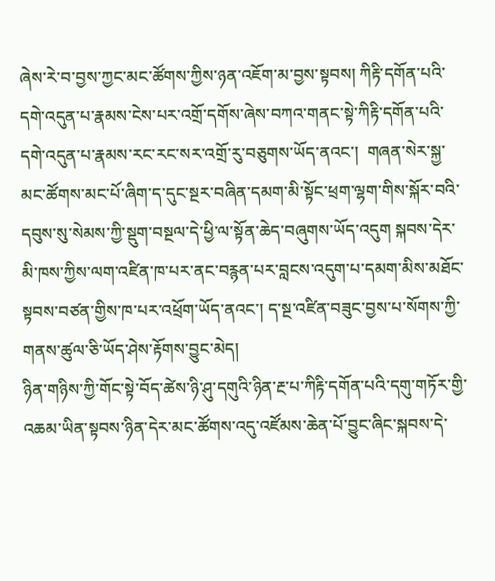ཞེས་རེ་བ་བྱས་ཀྱང་མང་ཚོགས་ཀྱིས་ཉན་འཇོག་མ་བྱས་སྟབས། ཀིརྟི་དགོན་པའི་དགེ་འདུན་པ་རྣམས་ངེས་པར་འགྲོ་དགོས་ཞེས་བཀའ་གནང་སྟེ་ཀིརྟི་དགོན་པའི་དགེ་འདུན་པ་རྣམས་རང་རང་སར་འགྲོ་རུ་བཅུགས་ཡོད་ནའང་།  གཞན་སེར་སྐྱ་མང་ཚོགས་མང་པོ་ཞིག་ད་དུང་སྔར་བཞིན་དམག་མི་སྟོང་ཕྲག་ལྷག་གིས་སྐོར་བའི་དབུས་སུ་སེམས་ཀྱི་སྡུག་བསྔལ་དེ་ཕྱི་ལ་སྟོན་ཆེད་བཞུགས་ཡོད་འདུག སྐབས་དེར་མི་ཁས་ཀྱིས་ལག་འཛིན་ཁ་པར་ནང་བརྙན་པར་བླངས་འདུག་པ་དམག་མིས་མཐོང་སྟབས་བཙན་གྱིས་ཁ་པར་འཕྲོག་ཡོད་ནའང་། ད་སྔ་འཛིན་བཟུང་བྱས་པ་སོགས་ཀྱི་གནས་ཚུལ་ཅི་ཡོད་ཤེས་རྟོགས་བྱུང་མེད།
ཉིན་གཉིས་ཀྱི་གོང་སྟེ་བོད་ཚེས་ཉི་ཤུ་དགུའི་ཉིན་རྔ་པ་ཀིརྟི་དགོན་པའི་དགུ་གཏོར་གྱི་འཆམ་ཡིན་སྟབས་ཉིན་དེར་མང་ཚོགས་འདུ་འཛོམས་ཆེན་པོ་བྱུང་ཞིང་སྐབས་དེ་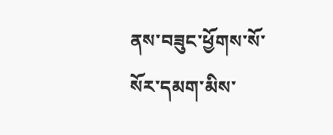ནས་བཟུང་ཕྱོགས་སོ་སོར་དམག་མིས་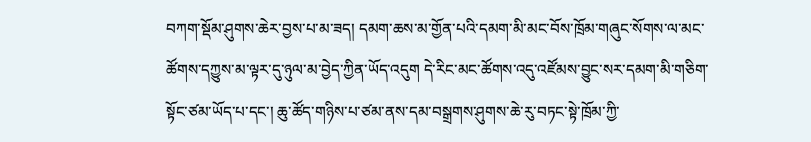བཀག་སྡོམ་ཤུགས་ཆེར་བྱས་པ་མ་ཟད། དམག་ཆས་མ་གྱོན་པའི་དམག་མི་མང་བོས་ཁྲོམ་གཞུང་སོགས་ལ་མང་ཚོགས་དཀྱུས་མ་ལྟར་དུ་ཉུལ་མ་བྱེད་ཀྱིན་ཡོད་འདུག དེ་རིང་མང་ཚོགས་འདུ་འཛོམས་བྱུང་སར་དམག་མི་གཅིག་སྟོང་ཙམ་ཡོད་པ་དང་། ཆུ་ཚོད་གཉིས་པ་ཙམ་ནས་དམ་བསྒྲགས་ཤུགས་ཆེ་རུ་བཏང་སྟེ་ཁྲོམ་ཀྱི་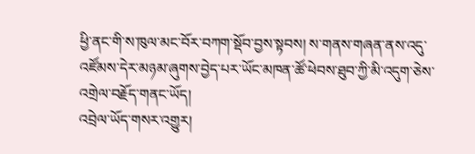ཕྱི་ནང་གི་ས་ཁུལ་མང་བོར་བཀག་སྡོབ་བྱས་སྟབས། ས་གནས་གཞན་ནས་འདུ་འཛོམས་དེར་མཉམ་ཞུགས་བྱེད་པར་ཡོང་མཁན་ཚོ་ཕེབས་ཐུབ་ཀྱི་མི་འདུག་ཅེས་འགྲེལ་བརྗོད་གནང་ཡོད།
འབྲེལ་ཡོད་གསར་འགྱུར།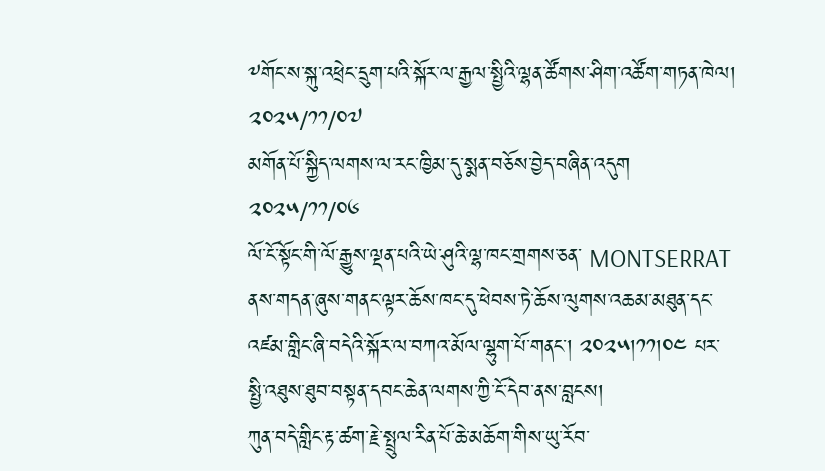༸གོང་ས་སྐུ་འཕྲེང་དྲུག་པའི་སྐོར་ལ་རྒྱལ་སྤྱིའི་ལྷན་ཚོགས་ཤིག་འཚོག་གཏན་ཁེལ།
༢༠༢༥/༡༡/༠༧
མགོན་པོ་སྐྱིད་ལགས་ལ་རང་ཁྱིམ་དུ་སྨན་བཅོས་བྱེད་བཞིན་འདུག
༢༠༢༥/༡༡/༠༦
ལོ་ངོ་སྟོང་གི་ལོ་རྒྱུས་ལྡན་པའི་ཡེ་ཤུའི་ལྷ་ཁང་གྲགས་ཅན་ MONTSERRAT ནས་གདན་ཞུས་གནང་ལྟར་ཆོས་ཁང་དུ་ཕེབས་ཏེ་ཆོས་ལུགས་འཆམ་མཐུན་དང་འཛམ་གླིང་ཞི་བདེའི་སྐོར་ལ་བཀའ་མོལ་ལྷུག་པོ་གནང་། ༢༠༢༥།༡༡།༠༤ པར་སྤྱི་འཐུས་ཐུབ་བསྟན་དབང་ཆེན་ལགས་ཀྱི་ངོ་དེབ་ནས་བླངས།
ཀུན་བདེ་གླིང་རྟ་ཚག་རྗེ་སྤྲུལ་རིན་པོ་ཆེ་མཆོག་གིས་ཡུ་རོབ་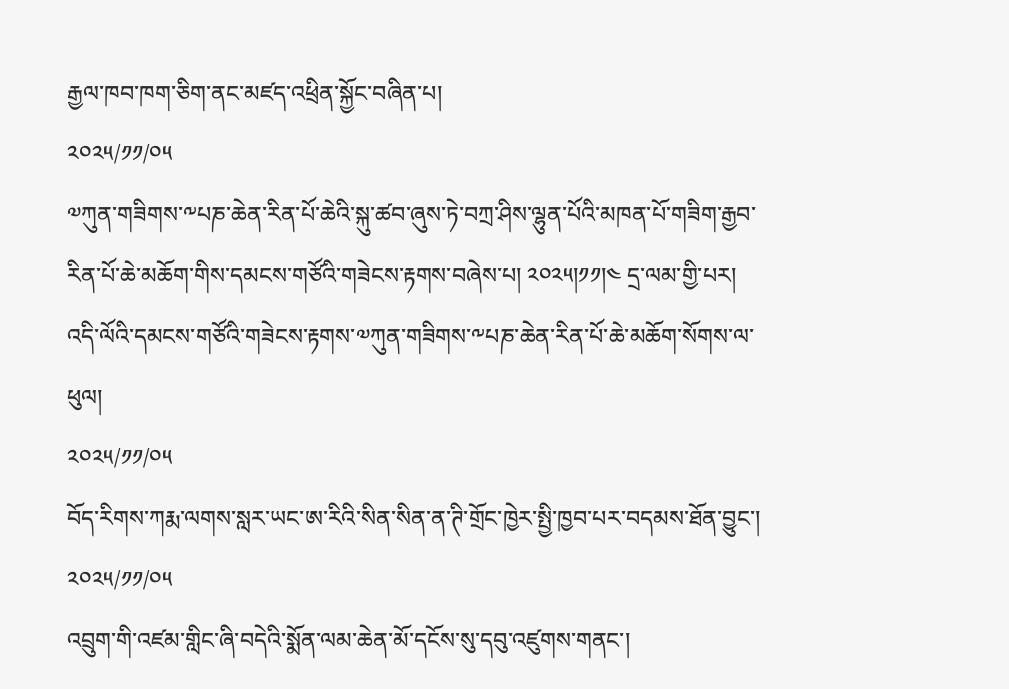རྒྱལ་ཁབ་ཁག་ཅིག་ནང་མཛད་འཕྲིན་སྐྱོང་བཞིན་པ།
༢༠༢༥/༡༡/༠༥
༧ཀུན་གཟིགས་༸པཎ་ཆེན་རིན་པོ་ཆེའི་སྐུ་ཚབ་ཞུས་ཏེ་བཀྲ་ཤིས་ལྷུན་པོའི་མཁན་པོ་གཟིག་རྒྱབ་རིན་པོ་ཆེ་མཆོག་གིས་དམངས་གཙོའི་གཟེངས་རྟགས་བཞེས་པ། ༢༠༢༥།༡༡།༤ དྲ་ལམ་གྱི་པར།
འདི་ལོའི་དམངས་གཙོའི་གཟེངས་རྟགས་༧ཀུན་གཟིགས་༸པཎ་ཆེན་རིན་པོ་ཆེ་མཆོག་སོགས་ལ་ཕུལ།
༢༠༢༥/༡༡/༠༥
བོད་རིགས་ཀརྨ་ལགས་སླར་ཡང་ཨ་རིའི་སིན་སིན་ན་ཊི་གྲོང་ཁྱེར་སྤྱི་ཁྱབ་པར་བདམས་ཐོན་བྱུང་།
༢༠༢༥/༡༡/༠༥
འབྲུག་གི་འཛམ་གླིང་ཞི་བདེའི་སྨོན་ལམ་ཆེན་མོ་དངོས་སུ་དབུ་འཛུགས་གནང་།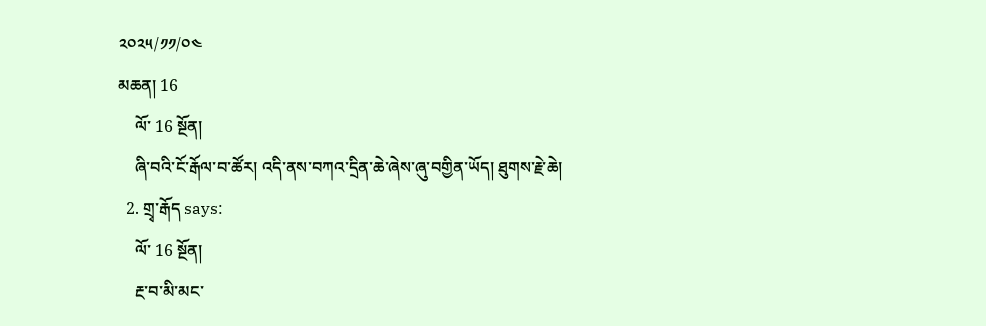༢༠༢༥/༡༡/༠༤
མཆན། 16
    ལོ་ 16 སྔོན།
    ཞི་བའི་ངོ་རྒོལ་བ་ཚོར། འདི་ནས་བཀའ་དྲིན་ཆེ་ཞེས་ཞུ་བགྱིན་ཡོད། ཐུགས་རྗེ་ཆེ།
  2. གྲྭ་རྒོད says:
    ལོ་ 16 སྔོན།
    རྔ་བ་མི་མང་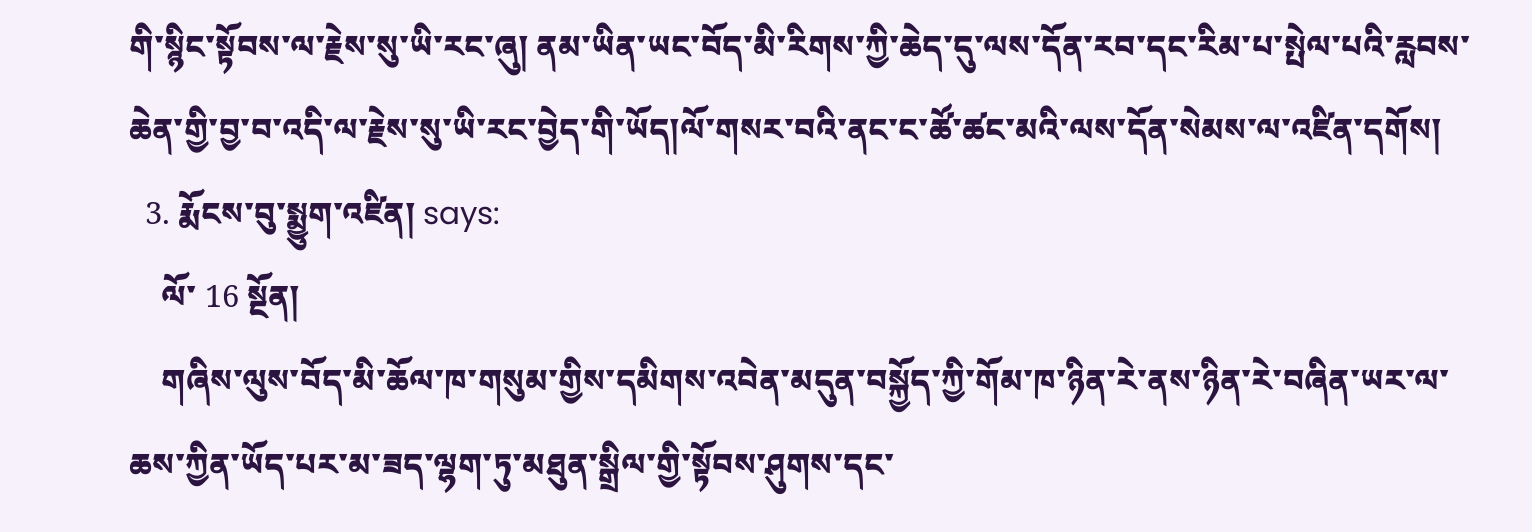གི་སྙིང་སྟོབས་ལ་རྗེས་སུ་ཡི་རང་ཞུ། ནམ་ཡིན་ཡང་བོད་མི་རིགས་ཀྱི་ཆེད་དུ་ལས་དོན་རབ་དང་རིམ་པ་སྤེལ་པའི་རླབས་ཆེན་གྱི་བྱ་བ་འདི་ལ་རྗེས་སུ་ཡི་རང་བྱེད་གི་ཡོད།ལོ་གསར་བའི་ནང་ང་ཚོ་ཚང་མའི་ལས་དོན་སེམས་ལ་འཛིན་དགོས།
  3. རྨོངས་བུ་སྨྱུག་འཛིན། says:
    ལོ་ 16 སྔོན།
    གཞིས་ལུས་བོད་མི་ཆོལ་ཁ་གསུམ་གྱིས་དམིགས་འབེན་མདུན་བསྐྱོད་ཀྱི་གོམ་ཁ་ཉིན་རེ་ནས་ཉིན་རེ་བཞིན་ཡར་ལ་ཆས་ཀྱིན་ཡོད་པར་མ་ཟད་ལྷག་ཏུ་མཐུན་སྒྲིལ་གྱི་སྟོབས་ཤུགས་དང་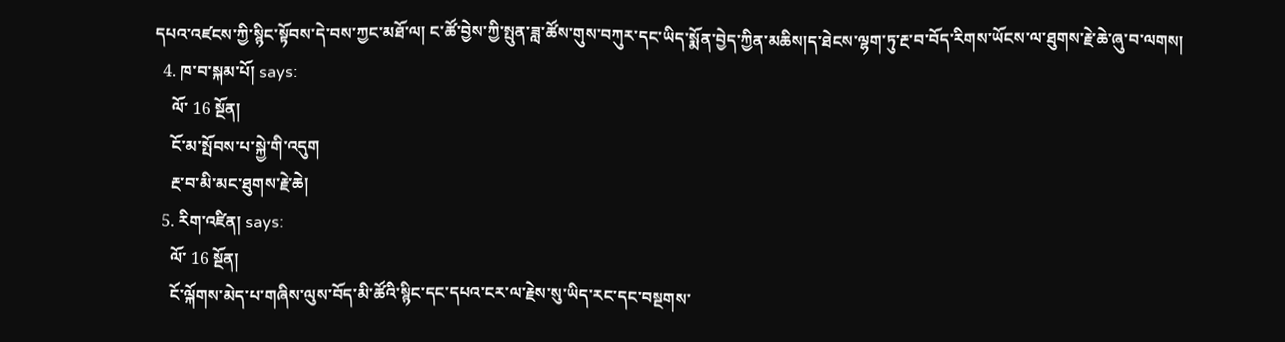དཔའ་འཛངས་ཀྱི་སྙིང་སྟོབས་དེ་བས་ཀྱང་མཐོ་ལ། ང་ཚོ་བྱེས་ཀྱི་སྤུན་ཟླ་ཚོས་གུས་བཀུར་དང་ཡིད་སྨོན་བྱེད་ཀྱིན་མཆིས།ད་ཐེངས་ལྷག་ཏུ་རྔ་བ་བོད་རིགས་ཡོངས་ལ་ཐུགས་རྗེ་ཆེ་ཞུ་བ་ལགས།
  4. ཁ་བ་སྐམ་པོ། says:
    ལོ་ 16 སྔོན།
    ངོ་མ་སྤོབས་པ་སྐྱེ་གི་འདུག
    རྔ་བ་མི་མང་ཐུགས་རྗེ་ཆེ།
  5. རིག་འཛིན། says:
    ལོ་ 16 སྔོན།
    ངོ་ལྐོགས་མེད་པ་གཞིས་ལུས་བོད་མི་ཚོའི་སྙིང་དང་དཔའ་ངར་ལ་རྗེས་སུ་ཡིད་རང་དང་བསྔགས་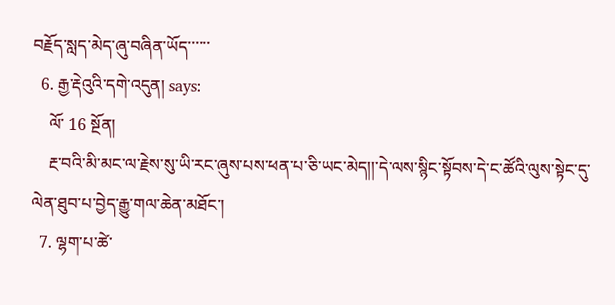བརྗོད་སླད་མེད་ཞུ་བཞིན་ཡོད་་་་་་
  6. རྒྱ་རྡེའུའི་དགེ་འདུན། says:
    ལོ་ 16 སྔོན།
    རྔ་བའི་མི་མང་ལ་རྗེས་སུ་ཡི་རང་ཞུས་པས་ཕན་པ་ཅི་ཡང་མེད།།་དེ་ལས་སྙིང་སྟོབས་དེ་ང་ཚོའི་ལུས་སྟེང་དུ་ལེན་ཐུབ་པ་བྱེད་རྒྱུ་གལ་ཆེན་མཐོང་།
  7. ལྷག་པ་ཚེ་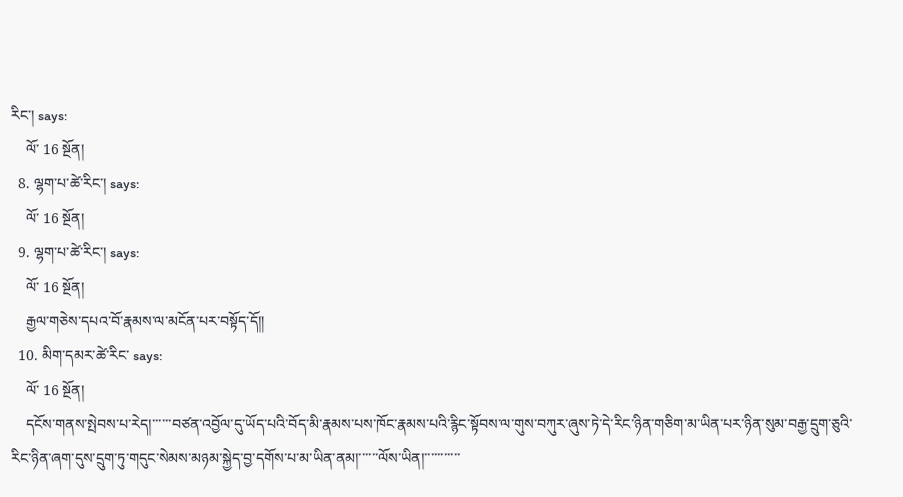རིང་། says:
    ལོ་ 16 སྔོན།
  8. ལྷག་པ་ཚེ་རིང་། says:
    ལོ་ 16 སྔོན།
  9. ལྷག་པ་ཚེ་རིང་། says:
    ལོ་ 16 སྔོན།
    རྒྱལ་གཅེས་དཔའ་བོ་རྣམས་ལ་མངོན་པར་བསྟོད་དོ༎
  10. མིག་དམར་ཚེ་རིང་ says:
    ལོ་ 16 སྔོན།
    དངོས་གནས་སྤེབས་པ་རེད།་་་་་་བཙན་འབྱོལ་དུ་ཡོད་པའི་བོད་མི་རྣམས་པས་ཁོང་རྣམས་པའི་རྙིང་སྟོབས་ལ་གུས་བཀུར་ཞུས་ཏེ་དེ་རིང་ཉིན་གཅིག་མ་ཡིན་པར་ཉིན་སུམ་བརྒྱ་དྲུག་ཅུའི་རིང་ཉིན་ཞག་དུས་དྲུག་ཏུ་གདུང་སེམས་མཉམ་སྐྱེད་བྱ་དགོས་པ་མ་ཡིན་ནམ།་་་་་་ལོས་ཡིན།་་་་་་་་་་་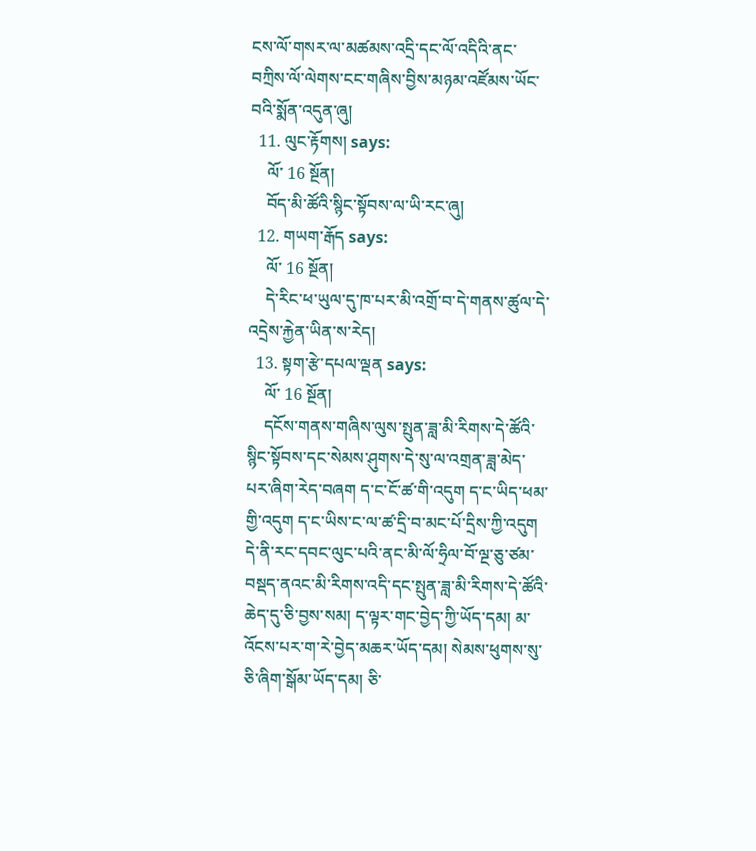ངས་ལོ་གསར་ལ་མཚམས་འདྲི་དང་ལོ་འདིའི་ནང་བཀྲིས་ལོ་ལེགས་ངང་གཞིས་བྱིས་མཉམ་འཛོམས་ཡོང་བའི་སྨོན་འདུན་ཞུ།
  11. ལུང་རྟོགས། says:
    ལོ་ 16 སྔོན།
    བོད་མི་ཚོའི་སྙིང་སྟོབས་ལ་ཡི་རང་ཞུ།
  12. གཡག་རྒོད says:
    ལོ་ 16 སྔོན།
    དེ་རིང་ཕ་ཡུལ་དུ་ཁ་པར་མི་འགྲོ་བ་དེ་གནས་ཚུལ་དེ་འདྲེས་རྐྱེན་ཡིན་ས་རེད།
  13. སྟག་རྩེ་དཔལ་ལྡན says:
    ལོ་ 16 སྔོན།
    དངོས་གནས་གཞིས་ལུས་སྤུན་ཟླ་མི་རིགས་དེ་ཚོའི་སྙིང་སྟོབས་དང་སེམས་ཤུགས་དེ་སུ་ལ་འགྲན་ཟླ་མེད་པར་ཞིག་རེད་བཞག ད་ང་ངོ་ཚ་གི་འདུག ད་ང་ཡིད་ཕམ་གྱི་འདུག ད་ང་ཡིས་ང་ལ་ཚ་དྲི་བ་མང་པོ་དྲིས་ཀྱི་འདུག དེ་ནི་རང་དབང་ལུང་པའི་ནང་མི་ལོ་ཧྲིལ་བོ་ལྔ་ཅུ་ཙམ་བསྡད་ནའང་མི་རིགས་འདི་དང་སྤུན་ཟླ་མི་རིགས་དེ་ཚོའི་ཆེད་དུ་ཅི་བྱས་སམ། ད་ལྟར་གང་བྱེད་ཀྱི་ཡོད་དམ། མ་འོངས་པར་ག་རེ་བྱེད་མཆར་ཡོད་དམ། སེམས་ཕུགས་སུ་ཅི་ཞིག་སྒོམ་ཡོད་དམ། ཅི་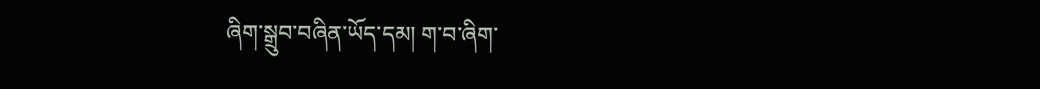ཞིག་སྒྲུབ་བཞིན་ཡོད་དམ། ག་བ་ཞིག་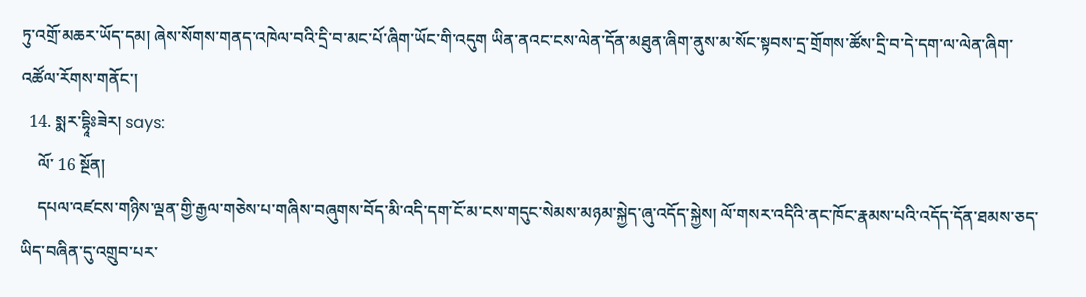ཏུ་འགྲོ་མཆར་ཡོད་དམ། ཞེས་སོགས་གནད་འཁེལ་བའི་དྲི་བ་མང་པོ་ཞིག་ཡོང་གི་འདུག ཡིན་ནའང་ངས་ལེན་དོན་མཐུན་ཞིག་ནུས་མ་སོང་སྟབས་དྲ་གྲོགས་ཚོས་དྲི་བ་དེ་དག་ལ་ལེན་ཞིག་འཚོལ་རོགས་གནོང་།
  14. སྨར་དྷཱིཿཟེར། says:
    ལོ་ 16 སྔོན།
    དཔལ་འཛངས་གཉིས་ལྡན་གྱི་རྒྱལ་གཅེས་པ་གཞིས་བཞུགས་བོད་མི་འདི་དག་ངོ་མ་ངས་གདུང་སེམས་མཉམ་སྐྱེད་ཞུ་འདོད་སྐྱེས། ལོ་གསར་འདིའི་ནང་ཁོང་རྣམས་པའི་འདོད་དོན་ཐམས་ཅད་ཡིད་བཞིན་དུ་འགྲུབ་པར་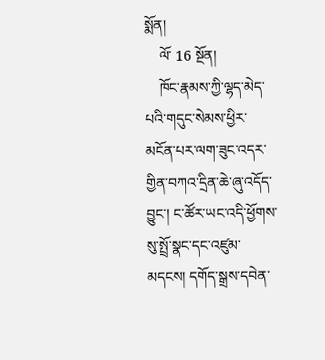སྨོན།
    ལོ་ 16 སྔོན།
    ཁོང་རྣམས་ཀྱི་ལྷད་མེད་པའི་གདུང་སེམས་ཕྱིར་མངོན་པར་ལག་ཟུང་འདར་གྱིན་བཀའ་དྲིན་ཆེ་ཞུ་འདོད་བྱུང་། ང་ཚོར་ཡང་འདི་ཕྱོགས་སུ་སྤྲོ་སྣང་དང་འཛུམ་མདངས། དགོད་སྒྲས་དབེན་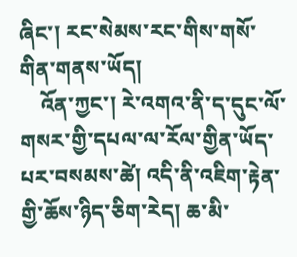ཞིང་། རང་སེམས་རང་གིས་གསོ་གིན་གནས་ཡོད།
    འོན་ཀྱང་། རེ་འགའ་ནི་ད་དུང་ལོ་གསར་གྱི་དཔལ་ལ་རོལ་གྱིན་ཡོད་པར་བསམས་ཚེ། འདི་ནི་འཇིག་རྟེན་གྱི་ཆོས་ཉིད་ཅིག་རེད། ཆ་མི་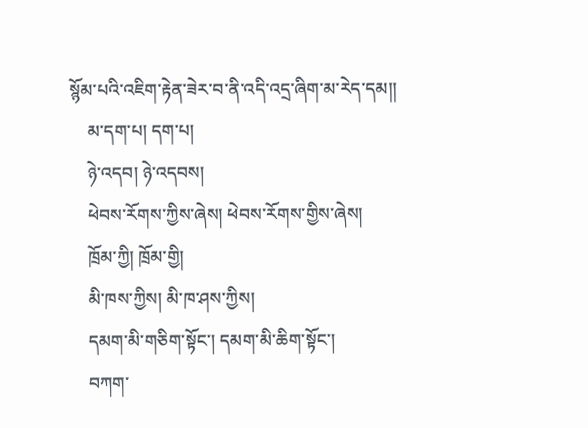སྙོམ་པའི་འཇིག་རྟེན་ཟེར་བ་ནི་འདི་འདྲ་ཞིག་མ་རེད་དམ།།
    མ་དག་པ། དག་པ།
    ཉེ་འདབ། ཉེ་འདབས།
    ཕེབས་རོགས་ཀྱིས་ཞེས། ཕེབས་རོགས་གྱིས་ཞེས།
    ཁྲོམ་ཀྱི། ཁྲོམ་གྱི།
    མི་ཁས་ཀྱིས། མི་ཁ་ཤས་ཀྱིས།
    དམག་མི་གཅིག་སྟོང་། དམག་མི་ཆིག་སྟོང་།
    བཀག་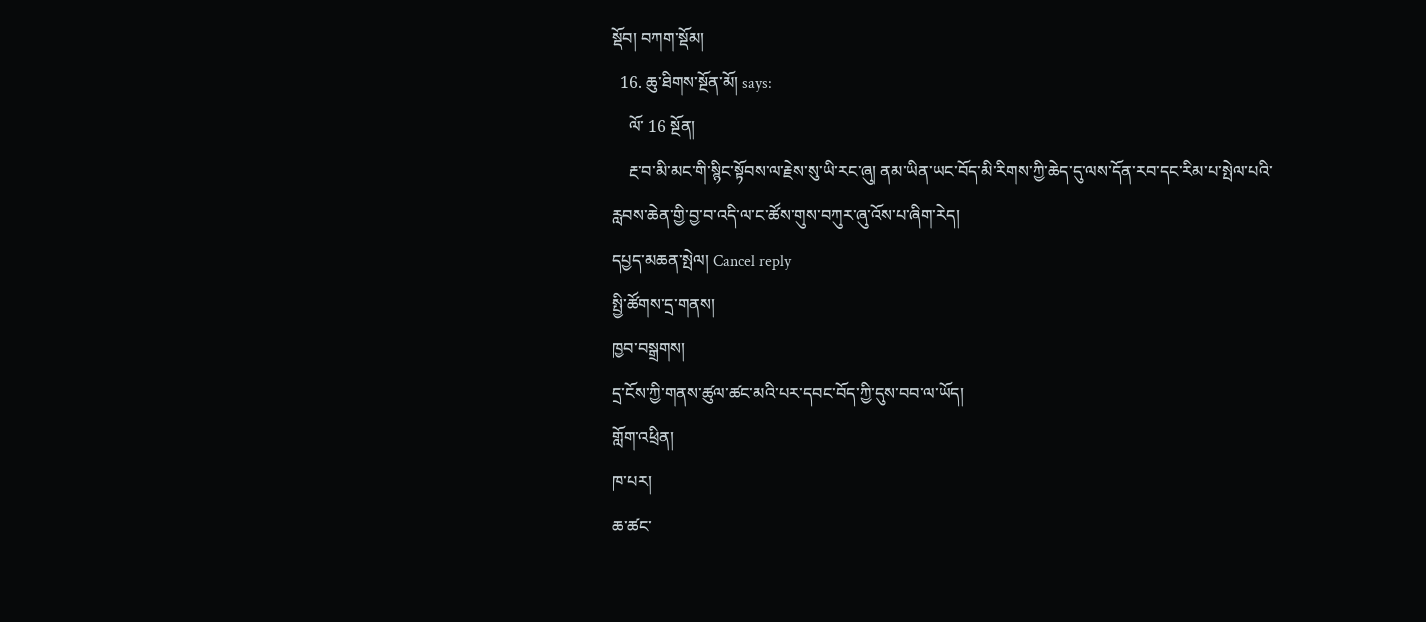སྡོབ། བཀག་སྡོམ།
  16. ཆུ་ཐིགས་སྔོན་མོ། says:
    ལོ་ 16 སྔོན།
    རྔ་བ་མི་མང་གི་སྙིང་སྟོབས་ལ་རྗེས་སུ་ཡི་རང་ཞུ། ནམ་ཡིན་ཡང་བོད་མི་རིགས་ཀྱི་ཆེད་དུ་ལས་དོན་རབ་དང་རིམ་པ་སྤེལ་པའི་རླབས་ཆེན་གྱི་བྱ་བ་འདི་ལ་ང་ཚོས་གུས་བཀུར་ཞུ་འོས་པ་ཞིག་རེད།
དཔྱད་མཆན་སྤེལ། Cancel reply
སྤྱི་ཚོགས་དྲ་གནས།
ཁྱབ་བསྒྲགས།
དྲ་ངོས་ཀྱི་གནས་ཚུལ་ཚང་མའི་པར་དབང་བོད་ཀྱི་དུས་བབ་ལ་ཡོད།
གློག་འཕྲིན།
ཁ་པར།
ཆ་ཚང་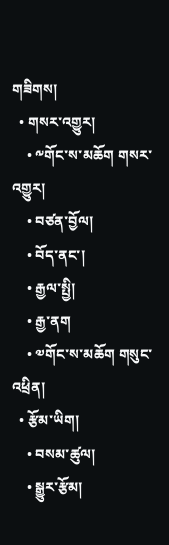གཟིགས།
  • གསར་འགྱུར།
    • ༸གོང་ས་མཆོག གསར་འགྱུར།
    • བཙན་བྱོལ།
    • བོད་ནང་།
    • རྒྱལ་སྤྱི།
    • རྒྱ་ནག
    • ༧གོང་ས་མཆོག གསུང་འཕྲིན།
  • རྩོམ་ཡིག།
    • བསམ་ཚུལ།
    • སྒྱུར་རྩོམ།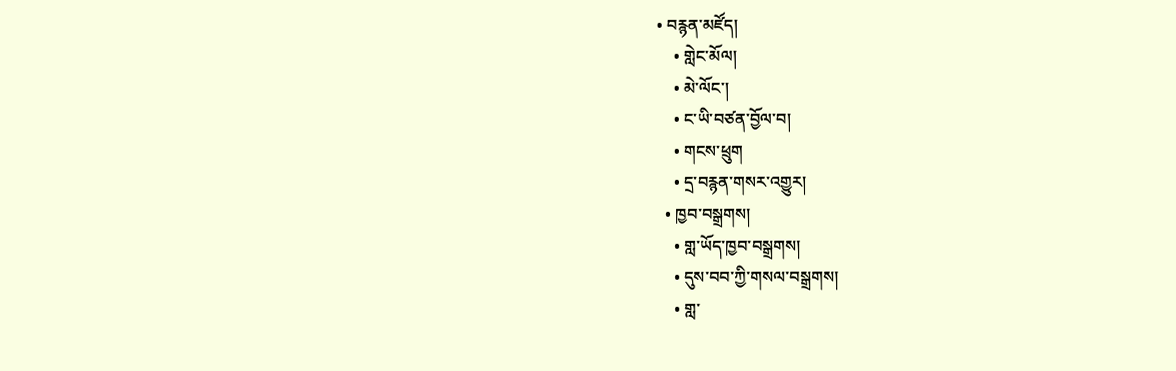• བརྙན་མཛོད།
    • གླེང་མོལ།
    • མེ་ལོང་།
    • ང་ཡི་བཙན་བྱོལ་བ།
    • གངས་ཕྲུག
    • དྲ་བརྙན་གསར་འགྱུར།
  • ཁྱབ་བསྒྲགས།
    • གླ་ཡོད་ཁྱབ་བསྒྲགས།
    • དུས་བབ་ཀྱི་གསལ་བསྒྲགས།
    • གླ་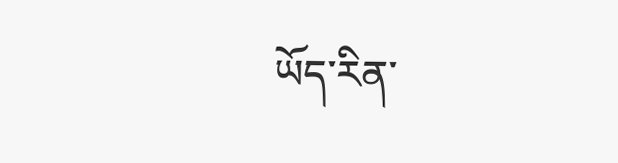ཡོད་རིན་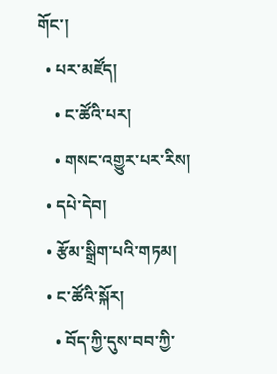གོང་།
  • པར་མཛོད།
    • ང་ཚོའི་པར།
    • གསང་འགྱུར་པར་རིས།
  • དཔེ་དེབ།
  • རྩོམ་སྒྲིག་པའི་གཏམ།
  • ང་ཚོའི་སྐོར།
    • བོད་ཀྱི་དུས་བབ་ཀྱི་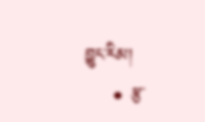བྱུང་རིམ།
    • རྩ་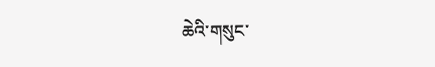ཆེའི་གསུང་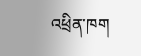འཕྲིན་ཁག